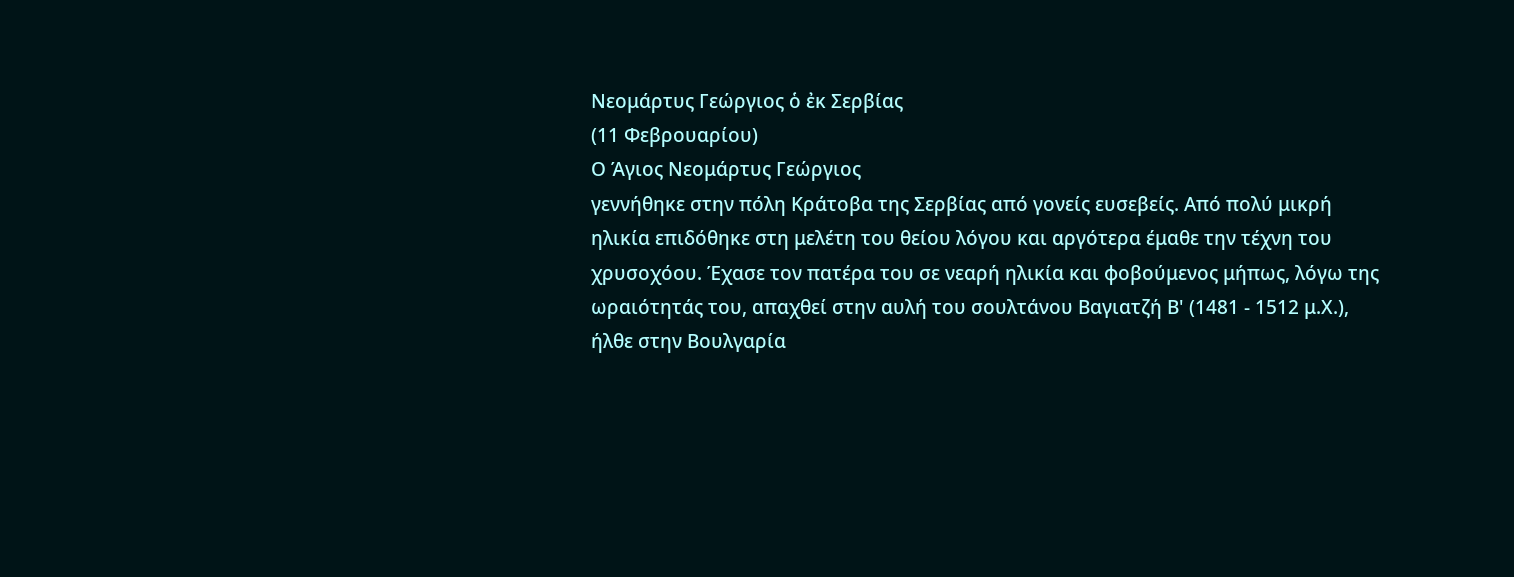Νεομάρτυς Γεώργιος ὁ ἐκ Σερβίας
(11 Φεβρουαρίου)
Ο Άγιος Νεομάρτυς Γεώργιος
γεννήθηκε στην πόλη Κράτοβα της Σερβίας από γονείς ευσεβείς. Από πολύ μικρή
ηλικία επιδόθηκε στη μελέτη του θείου λόγου και αργότερα έμαθε την τέχνη του
χρυσοχόου. Έχασε τον πατέρα του σε νεαρή ηλικία και φοβούμενος μήπως, λόγω της
ωραιότητάς του, απαχθεί στην αυλή του σουλτάνου Βαγιατζή Β' (1481 - 1512 μ.Χ.),
ήλθε στην Βουλγαρία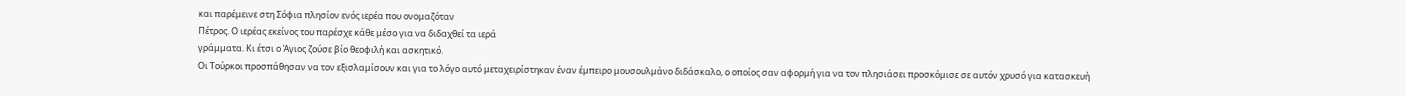και παρέμεινε στη Σόφια πλησίον ενός ιερέα που ονομαζόταν
Πέτρος. Ο ιερέας εκείνος του παρέσχε κάθε μέσο για να διδαχθεί τα ιερά
γράμματα. Κι έτσι ο Άγιος ζούσε βίο θεοφιλή και ασκητικό.
Οι Τούρκοι προσπάθησαν να τον εξισλαμίσουν και για το λόγο αυτό μεταχειρίστηκαν έναν έμπειρο μουσουλμάνο διδάσκαλο, ο οποίος σαν αφορμή για να τον πλησιάσει προσκόμισε σε αυτόν χρυσό για κατασκευή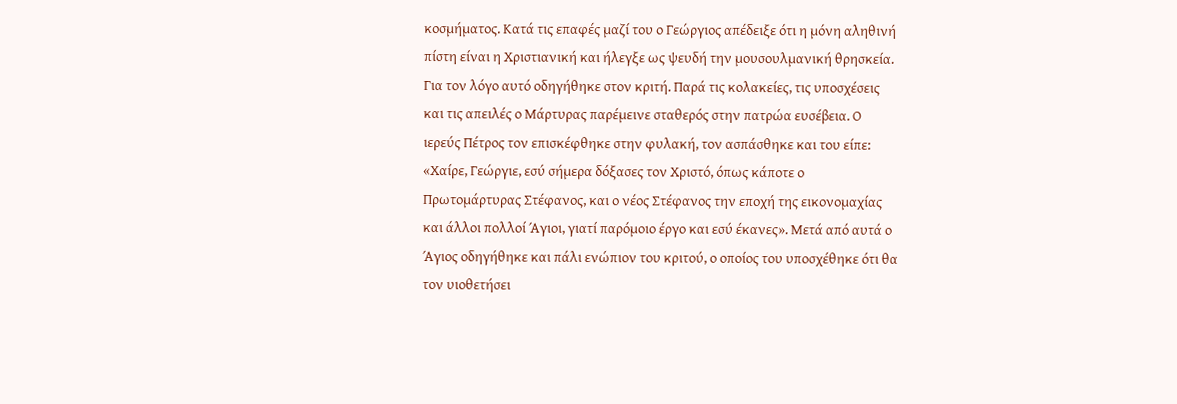κοσμήματος. Κατά τις επαφές μαζί του ο Γεώργιος απέδειξε ότι η μόνη αληθινή πίστη είναι η Χριστιανική και ήλεγξε ως ψευδή την μουσουλμανική θρησκεία. Για τον λόγο αυτό οδηγήθηκε στον κριτή. Παρά τις κολακείες, τις υποσχέσεις και τις απειλές ο Μάρτυρας παρέμεινε σταθερός στην πατρώα ευσέβεια. Ο ιερεύς Πέτρος τον επισκέφθηκε στην φυλακή, τον ασπάσθηκε και του είπε: «Χαίρε, Γεώργιε, εσύ σήμερα δόξασες τον Χριστό, όπως κάποτε ο Πρωτομάρτυρας Στέφανος, και ο νέος Στέφανος την εποχή της εικονομαχίας και άλλοι πολλοί Άγιοι, γιατί παρόμοιο έργο και εσύ έκανες». Μετά από αυτά ο Άγιος οδηγήθηκε και πάλι ενώπιον του κριτού, ο οποίος του υποσχέθηκε ότι θα τον υιοθετήσει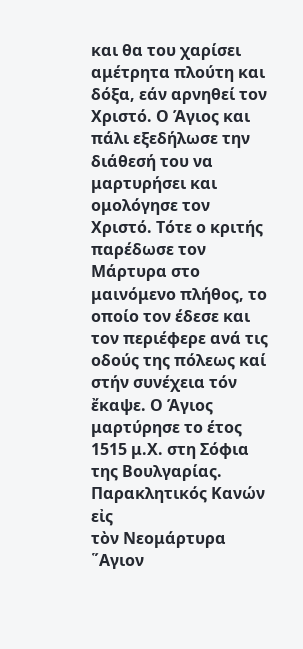και θα του χαρίσει αμέτρητα πλούτη και δόξα, εάν αρνηθεί τον Χριστό. Ο Άγιος και πάλι εξεδήλωσε την διάθεσή του να μαρτυρήσει και ομολόγησε τον Χριστό. Τότε ο κριτής παρέδωσε τον Μάρτυρα στο μαινόμενο πλήθος, το οποίο τον έδεσε και τον περιέφερε ανά τις οδούς της πόλεως καί στήν συνέχεια τόν ἔκαψε. Ο Άγιος μαρτύρησε το έτος 1515 μ.Χ. στη Σόφια της Βουλγαρίας.
Παρακλητικός Κανών
εἰς
τὸν Νεομάρτυρα ῞Αγιον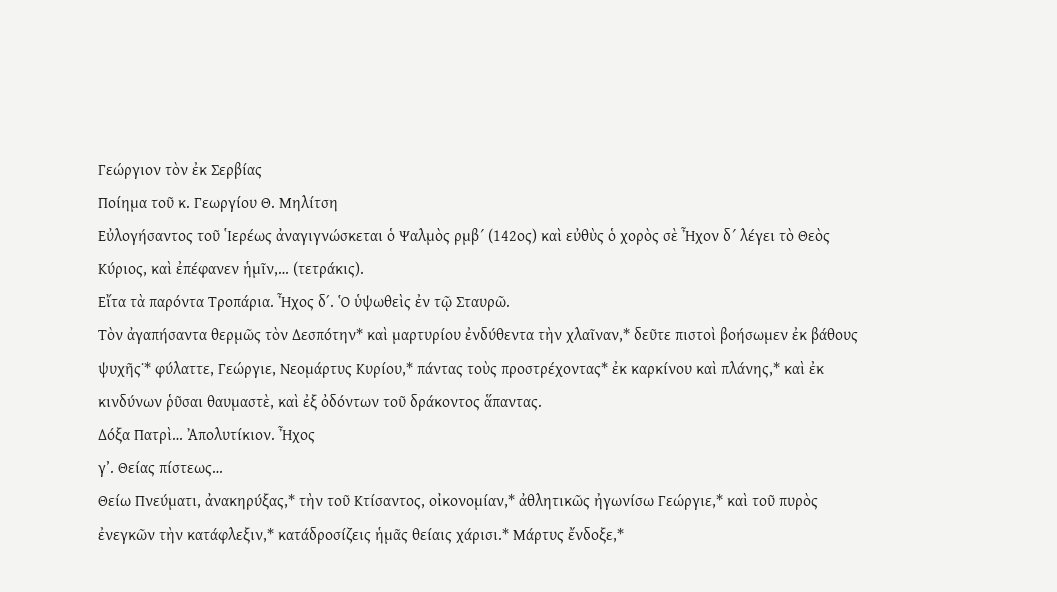Γεώργιον τὸν ἐκ Σερβίας
Ποίημα τοῦ κ. Γεωργίου Θ. Μηλίτση
Εὐλογήσαντος τοῦ ῾Ιερέως ἀναγιγνώσκεται ὁ Ψαλμὸς ρμβ´ (142ος) καὶ εὐθὺς ὁ χορὸς σὲ Ἦχον δ´ λέγει τὸ Θεὸς Κύριος, καὶ ἐπέφανεν ἡμῖν,… (τετράκις).
Εἴτα τὰ παρόντα Τροπάρια. Ἦχος δ΄. Ὁ ὑψωθεὶς ἐν τῷ Σταυρῶ.
Τὸν ἀγαπήσαντα θερμῶς τὸν Δεσπότην* καὶ μαρτυρίου ἐνδύθεντα τὴν χλαῖναν,* δεῦτε πιστοὶ βοήσωμεν ἐκ βάθους ψυχῆς˙* φύλαττε, Γεώργιε, Νεομάρτυς Κυρίου,* πάντας τοὺς προστρέχοντας* ἐκ καρκίνου καὶ πλάνης,* καὶ ἐκ κινδύνων ῥῦσαι θαυμαστὲ, καὶ ἐξ ὀδόντων τοῦ δράκοντος ἅπαντας.
Δόξα Πατρὶ… Ἀπολυτίκιον. Ἦχος
γ’. Θείας πίστεως…
Θείω Πνεύματι, ἀνακηρύξας,* τὴν τοῦ Κτίσαντος, οἰκονομίαν,* ἀθλητικῶς ἠγωνίσω Γεώργιε,* καὶ τοῦ πυρὸς ἐνεγκῶν τὴν κατάφλεξιν,* κατάδροσίζεις ἡμᾶς θείαις χάρισι.* Μάρτυς ἔνδοξε,*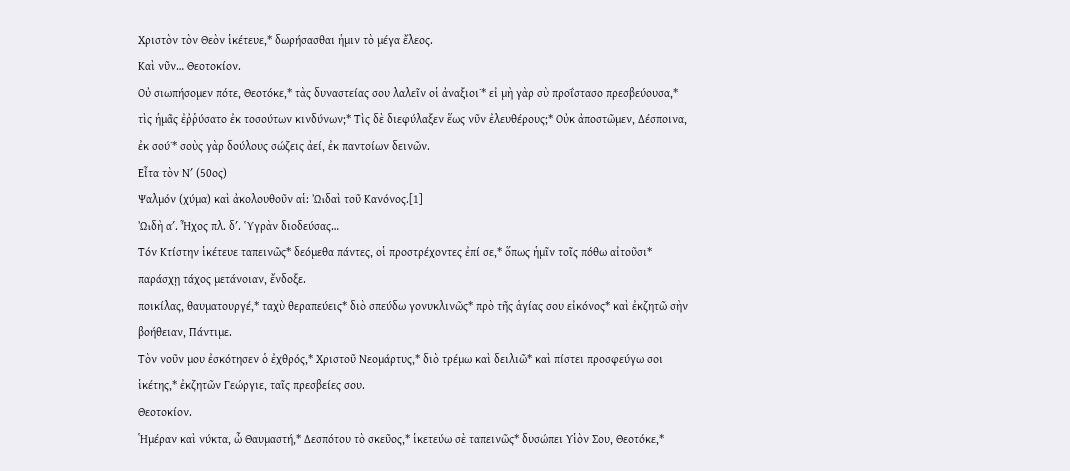Χριστὸν τὸν Θεὸν ἱκέτευε,* δωρήσασθαι ἡμιν τὸ μέγα ἔλεος.
Καὶ νῦν… Θεοτοκίον.
Οὐ σιωπήσομεν πότε, Θεοτόκε,* τὰς δυναστείας σου λαλεῖν οἱ ἀναξιοι˙* εἰ μὴ γὰρ σὺ προΐστασο πρεσβεύουσα,* τὶς ἡμᾶς ἐῤῥύσατο ἐκ τοσούτων κινδύνων;* Τὶς δὲ διεφύλαξεν ἕως νῦν ἐλευθέρους;* Οὐκ ἀποστῶμεν, Δέσποινα, ἐκ σού˙* σοὺς γὰρ δούλους σώζεις ἀεί, ἐκ παντοίων δεινῶν.
Εἶτα τὸν Νʹ (50ος)
Ψαλμόν (χύμα) καὶ ἀκολουθοῦν αἱ: ᾨδαὶ τοῦ Κανόνος.[1]
ᾨδὴ αʹ. Ἦχος πλ. δʹ. Ὑγρὰν διοδεύσας…
Τόν Κτίστην ἱκέτευε ταπεινῶς* δεόμεθα πάντες, οἱ προστρέχοντες ἐπί σε,* ὅπως ἡμῖν τοῖς πόθω αἰτοῦσι* παράσχῃ τάχος μετάνοιαν, ἔνδοξε.
ποικίλας, θαυματουργέ,* ταχὺ θεραπεύεις* διὸ σπεύδω γονυκλινῶς* πρὸ τῆς ἁγίας σου εἰκόνος* καὶ ἐκζητῶ σὴν βοήθειαν, Πάντιμε.
Τὸν νοῦν μου ἐσκότησεν ὁ ἐχθρός,* Χριστοῦ Νεομάρτυς,* διὸ τρέμω καὶ δειλιῶ* καὶ πίστει προσφεύγω σοι ἱκέτης,* ἐκζητῶν Γεώργιε, ταῖς πρεσβείες σου.
Θεοτοκίον.
῾Ημέραν καὶ νύκτα, ὦ Θαυμαστή,* Δεσπότου τὸ σκεῦος,* ἱκετεύω σὲ ταπεινῶς* δυσώπει Υἱὸν Σου, Θεοτόκε,*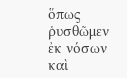ὅπως ῥυσθῶμεν ἐκ νόσων καὶ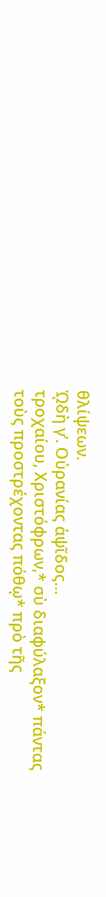θλίψεων.
ᾨδὴ γʹ. Οὐρανίας ἁψῖδος…
τροχαίου, Χριστόφρων,* σὺ διαφύλαξον* πάντας τοὺς προστρέχοντας πόθῳ* πρὸ τῆς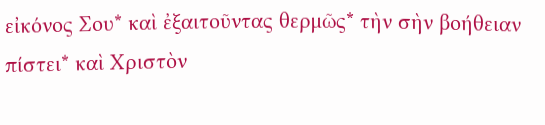εἰκόνος Σου* καὶ ἐξαιτοῦντας θερμῶς* τὴν σὴν βοήθειαν πίστει* καὶ Χριστὸν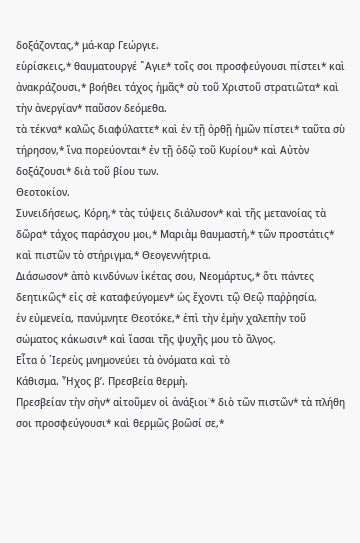δοξάζοντας,* μά-καρ Γεώργιε.
εὑρίσκεις,* θαυματουργέ ῞Αγιε* τοῖς σοι προσφεύγουσι πίστει* καὶ ἀνακράζουσι,* βοήθει τάχος ἡμᾶς* σὺ τοῦ Χριστοῦ στρατιῶτα* καὶ τὴν ἀνεργίαν* παῦσον δεόμεθα.
τὰ τέκνα* καλῶς διαφύλαττε* καὶ ἐν τῇ ὀρθῇ ἡμῶν πίστει* ταῦτα σὺ τήρησον,* ἵνα πορεύονται* ἐν τῇ ὁδῷ τοῦ Κυρίου* καὶ Αὐτὸν δοξάζουσι* διὰ τοῦ βίου των.
Θεοτοκίον.
Συνειδήσεως, Κόρη,* τὰς τύψεις διάλυσον* καὶ τῆς μετανοίας τὰ δῶρα* τάχος παράσχου μοι,* Μαριὰμ θαυμαστή,* τῶν προστάτις* καὶ πιστῶν τὸ στήριγμα,* Θεογεννήτρια.
Διάσωσον* ἀπὸ κινδύνων ἱκέτας σου, Νεομάρτυς,* ὅτι πάντες δεητικῶς* εἰς σὲ καταφεύγομεν* ὡς ἔχοντι τῷ Θεῷ παῤῥησία.
ἐν εὐμενεία, πανύμνητε Θεοτόκε,* ἐπὶ τὴν ἐμὴν χαλεπὴν τοῦ σώματος κάκωσιν* καὶ ἴασαι τῆς ψυχῆς μου τὸ ἄλγος.
Εἶτα ὁ ῾Ιερεὺς μνημονεύει τὰ ὀνόματα καὶ τὸ
Κάθισμα. Ἦχος βʹ. Πρεσβεία θερμὴ.
Πρεσβείαν τὴν σὴν* αἰτοῦμεν οἱ ἀνάξιοι˙* διὸ τῶν πιστῶν* τὰ πλήθη σοι προσφεύγουσι* καὶ θερμῶς βοῶσί σε,*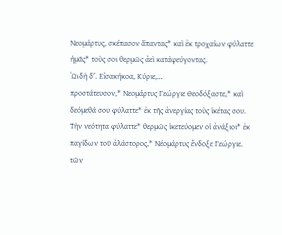Νεομάρτυς, σκέπασον ἅπαντας* καὶ ἐκ τροχαίων φύλαττε ἡμᾶς* τοὺς σοι θερμῶς ἀεὶ κατάφεύγοντας.
ᾨδὴ δʹ. Εἰσακήκοα, Κύριε,…
προστάτευσον,* Νεομάρτυς Γεώργιε Θεοδόξαστε,* καὶ δεόμεθά σου φύλαττε* ἐκ τῆς ἀνεργίας τοὺς ἱκέτας σου.
Τὴν νεότητα φύλαττε* θερμῶς ἱκετεύομεν οἱ ἀνάξιοι* ἐκ παγίδων τοῦ ἀλάστορος,* Νέομάρτυς ἔνδοξε Γεώργιε.
τῶν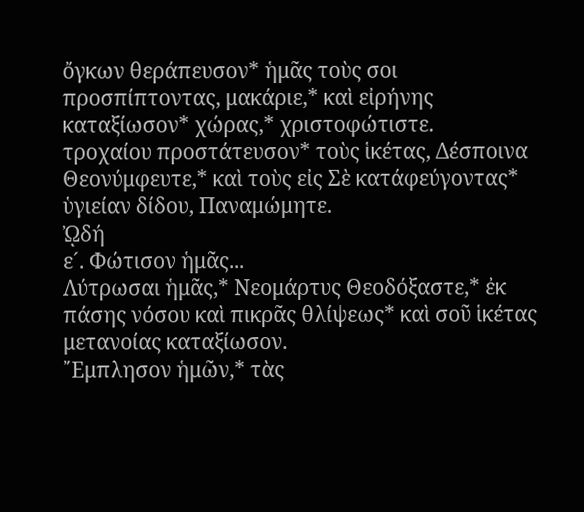ὄγκων θεράπευσον* ἡμᾶς τοὺς σοι προσπίπτοντας, μακάριε,* καὶ εἰρήνης καταξίωσον* χώρας,* χριστοφώτιστε.
τροχαίου προστάτευσον* τοὺς ἱκέτας, Δέσποινα Θεονύμφευτε,* καὶ τοὺς εἰς Σὲ κατάφεύγοντας* ὑγιείαν δίδου, Παναμώμητε.
ᾨδή
ε´. Φώτισον ἡμᾶς...
Λύτρωσαι ἡμᾶς,* Νεομάρτυς Θεοδόξαστε,* ἐκ πάσης νόσου καὶ πικρᾶς θλίψεως* καὶ σοῦ ἱκέτας μετανοίας καταξίωσον.
῎Εμπλησον ἡμῶν,* τὰς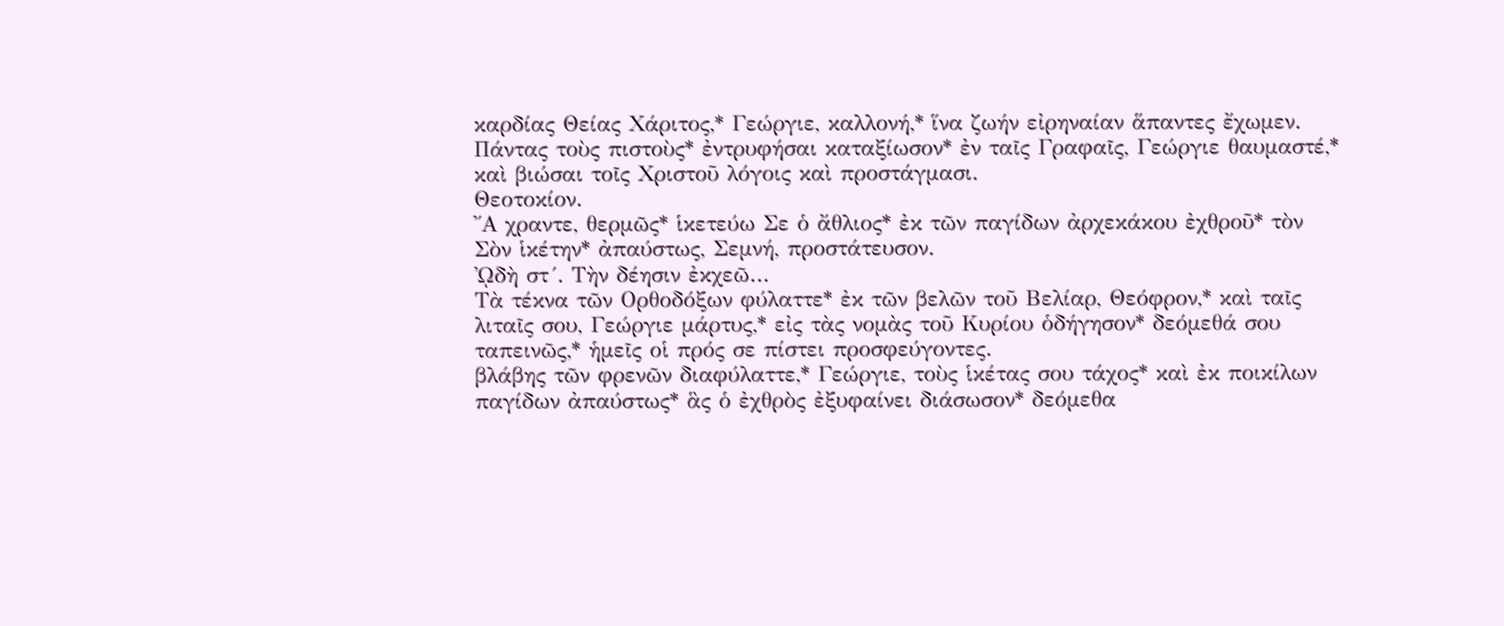καρδίας Θείας Χάριτος,* Γεώργιε, καλλονή,* ἵνα ζωήν εἰρηναίαν ἅπαντες ἔχωμεν.
Πάντας τοὺς πιστοὺς* ἐντρυφήσαι καταξίωσον* ἐν ταῖς Γραφαῖς, Γεώργιε θαυμαστέ,* καὶ βιώσαι τοῖς Χριστοῦ λόγοις καὶ προστάγμασι.
Θεοτοκίον.
῎Α χραντε, θερμῶς* ἱκετεύω Σε ὁ ἄθλιος* ἐκ τῶν παγίδων ἀρχεκάκου ἐχθροῦ* τὸν Σὸν ἱκέτην* ἀπαύστως, Σεμνή, προστάτευσον.
ᾨδὴ στ´. Τὴν δέησιν ἐκχεῶ…
Τὰ τέκνα τῶν Ορθοδόξων φύλαττε* ἐκ τῶν βελῶν τοῦ Βελίαρ, Θεόφρον,* καὶ ταῖς λιταῖς σου, Γεώργιε μάρτυς,* εἰς τὰς νομὰς τοῦ Κυρίου ὁδήγησον* δεόμεθά σου ταπεινῶς,* ἡμεῖς οἱ πρός σε πίστει προσφεύγοντες.
βλάβης τῶν φρενῶν διαφύλαττε,* Γεώργιε, τοὺς ἱκέτας σου τάχος* καὶ ἐκ ποικίλων παγίδων ἀπαύστως* ἃς ὁ ἐχθρὸς ἐξυφαίνει διάσωσον* δεόμεθα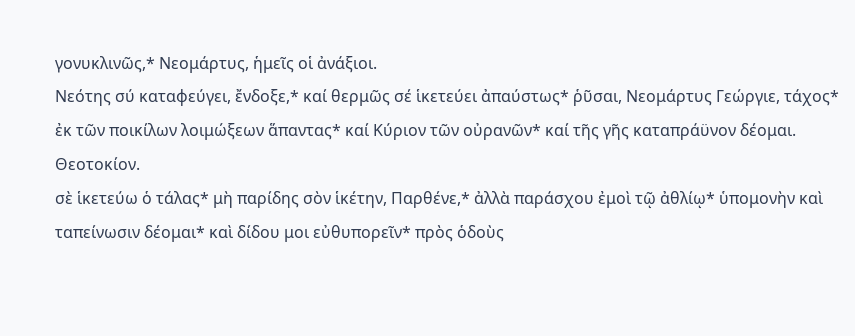γονυκλινῶς,* Νεομάρτυς, ἡμεῖς οἱ ἀνάξιοι.
Νεότης σύ καταφεύγει, ἔνδοξε,* καί θερμῶς σέ ἱκετεύει ἀπαύστως* ῥῦσαι, Νεομάρτυς Γεώργιε, τάχος* ἐκ τῶν ποικίλων λοιμώξεων ἅπαντας* καί Κύριον τῶν οὐρανῶν* καί τῆς γῆς καταπράϋνον δέομαι.
Θεοτοκίον.
σὲ ἱκετεύω ὁ τάλας* μὴ παρίδης σὸν ἱκέτην, Παρθένε,* ἀλλὰ παράσχου ἐμοὶ τῷ ἀθλίῳ* ὑπομονὴν καὶ ταπείνωσιν δέομαι* καὶ δίδου μοι εὐθυπορεῖν* πρὸς ὁδοὺς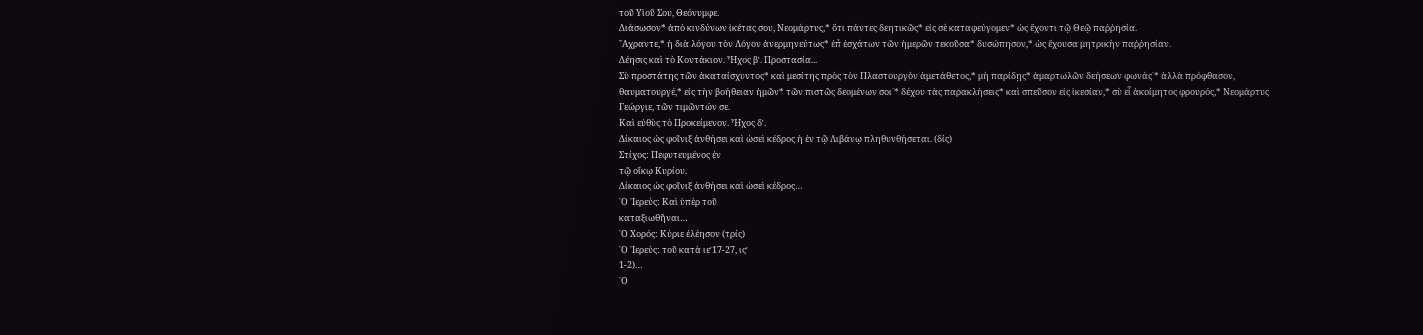τοῦ Υἱοῦ Σου, Θεόνυμφε.
Διάσωσον* ἀπὸ κινδύνων ἱκέτας σου, Νεομάρτυς,* ὅτι πάντες δεητικῶς* εἰς σὲ καταφεύγομεν* ὡς ἔχοντι τῷ Θεῷ παῤῥησία.
῎Αχραντε,* ἡ διὰ λόγου τὸν Λόγον ἀνερμηνεύτως* ἐπ̉ ἐσχάτων τῶν ἡμερῶν τεκοῦσα* δυσώπησον,* ὡς ἔχουσα μητρικὴν παῤῥησίαν.
Δέησις καὶ τὸ Κοντάκιον. Ἦχος βʹ. Προστασία...
Σὺ προστάτης τῶν ἀκαταίσχυντος* καὶ μεσίτης πρὸς τὸν Πλαστουργὸν ἀμετάθετος,* μὴ παρίδῃς* ἁμαρτωλῶν δεήσεων φωνάς˙* ἀλλὰ πρόφθασον, θαυματουργέ,* εἰς τὴν βοήθειαν ἡμῶν* τῶν πιστῶς δεομένων σοι˙* δέχου τὰς παρακλήσεις* καὶ σπεῦσον εἰς ἱκεσίαν,* σὺ εἶ ἀκοίμητος φρουρός,* Νεομάρτυς Γεώργιε, τῶν τιμῶντών σε.
Καὶ εὐθὺς τὸ Προκείμενον. Ἦχος δʹ.
Δίκαιος ὡς φοῖνιξ ἀνθήσει καὶ ὡσεὶ κέδρος ἡ ἐν τῷ Λιβάνῳ πληθυνθήσεται. (δίς)
Στίχος: Πεφυτευμένος ἐν
τῷ οἴκῳ Κυρίου.
Δίκαιος ὡς φοῖνιξ ἀνθήσει καὶ ὡσεὶ κέδρος…
῾Ο ῾Ιερεύς: Καὶ ὑπὲρ τοῦ
καταξιωθῆναι…
῾Ο Χορός: Κύριε ἐλέησον (τρίς)
῾Ο ῾Ιερεύς: τοῦ κατὰ ιεʹ17-27, ιςʹ
1-2)…
῾Ο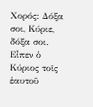Χορός: Δόξα σοι, Κύριε, δόξα σοι.
Εἶπεν ὁ Κύριος τοῖς ἑαυτοῦ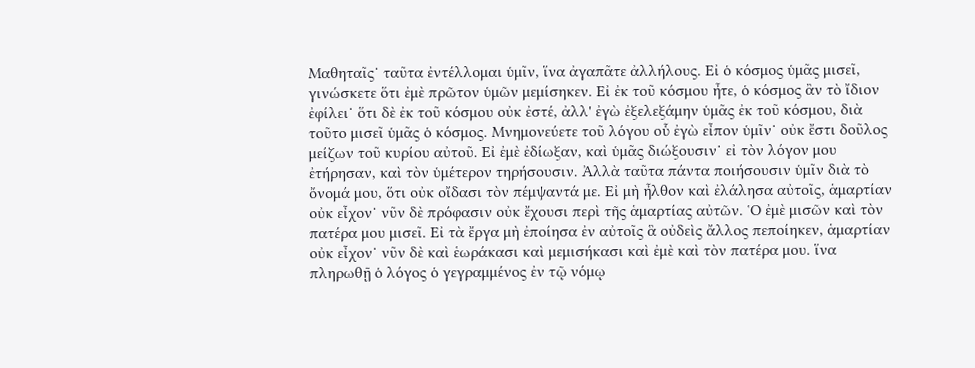Μαθηταῖς˙ ταῦτα ἐντέλλομαι ὑμῖν, ἵνα ἀγαπᾶτε ἀλλήλους. Εἰ ὁ κόσμος ὑμᾶς μισεῖ, γινώσκετε ὅτι ἐμὲ πρῶτον ὑμῶν μεμίσηκεν. Εἰ ἐκ τοῦ κόσμου ἦτε, ὁ κόσμος ἂν τὸ ἴδιον ἐφίλει˙ ὅτι δὲ ἐκ τοῦ κόσμου οὐκ ἐστέ, ἀλλ' ἐγὼ ἐξελεξάμην ὑμᾶς ἐκ τοῦ κόσμου, διὰ τοῦτο μισεῖ ὑμᾶς ὁ κόσμος. Μνημονεύετε τοῦ λόγου οὗ ἐγὼ εἶπον ὑμῖν˙ οὐκ ἔστι δοῦλος μείζων τοῦ κυρίου αὐτοῦ. Εἰ ἐμὲ ἐδίωξαν, καὶ ὑμᾶς διώξουσιν˙ εἰ τὸν λόγον μου ἐτήρησαν, καὶ τὸν ὑμέτερον τηρήσουσιν. Ἀλλὰ ταῦτα πάντα ποιήσουσιν ὑμῖν διὰ τὸ ὄνομά μου, ὅτι οὐκ οἴδασι τὸν πέμψαντά με. Εἰ μὴ ἦλθον καὶ ἐλάλησα αὐτοῖς, ἁμαρτίαν οὐκ εἶχον˙ νῦν δὲ πρόφασιν οὐκ ἔχουσι περὶ τῆς ἁμαρτίας αὐτῶν. ῾Ο ἐμὲ μισῶν καὶ τὸν πατέρα μου μισεῖ. Εἰ τὰ ἔργα μὴ ἐποίησα ἐν αὐτοῖς ἃ οὐδεὶς ἄλλος πεποίηκεν, ἁμαρτίαν οὐκ εἶχον˙ νῦν δὲ καὶ ἑωράκασι καὶ μεμισήκασι καὶ ἐμὲ καὶ τὸν πατέρα μου. ἵνα πληρωθῇ ὁ λόγος ὁ γεγραμμένος ἐν τῷ νόμῳ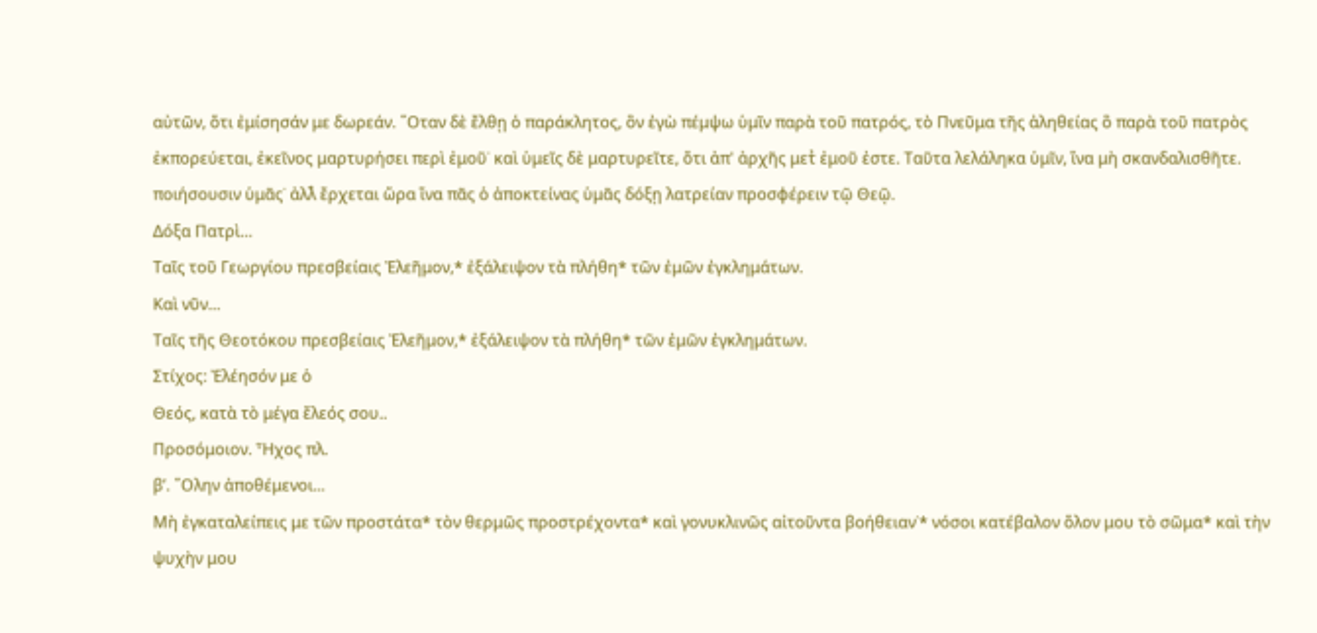αὐτῶν, ὅτι ἐμίσησάν με δωρεάν. ῞Οταν δὲ ἔλθῃ ὁ παράκλητος, ὃν ἐγὼ πέμψω ὑμῖν παρὰ τοῦ πατρός, τὸ Πνεῦμα τῆς ἀληθείας ὃ παρὰ τοῦ πατρὸς ἐκπορεύεται, ἐκεῖνος μαρτυρήσει περὶ ἐμοῦ˙ καὶ ὑμεῖς δὲ μαρτυρεῖτε, ὅτι ἀπ' ἀρχῆς μετ̉ ἐμοῦ ἐστε. Ταῦτα λελάληκα ὑμῖν, ἵνα μὴ σκανδαλισθῆτε. ποιήσουσιν ὑμᾶς˙ ἀλλ̉ ἔρχεται ὥρα ἵνα πᾶς ὁ ἀποκτείνας ὑμᾶς δόξῃ λατρείαν προσφέρειν τῷ Θεῷ.
Δόξα Πατρὶ…
Ταῖς τοῦ Γεωργίου πρεσβείαις Ἐλεῆμον,* ἐξάλειψον τὰ πλήθη* τῶν ἐμῶν ἐγκλημάτων.
Καὶ νῦν…
Ταῖς τῆς Θεοτόκου πρεσβείαις Ἐλεῆμον,* ἐξάλειψον τὰ πλήθη* τῶν ἐμῶν ἐγκλημάτων.
Στίχος: Ἐλέησόν με ὁ
Θεός, κατὰ τὸ μέγα ἔλεός σου..
Προσόμοιον. Ἦχος πλ.
βʹ. ῞Ολην ἀποθέμενοι...
Μὴ ἐγκαταλείπεις με τῶν προστάτα* τὸν θερμῶς προστρέχοντα* καὶ γονυκλινῶς αἰτοῦντα βοήθειαν˙* νόσοι κατέβαλον ὅλον μου τὸ σῶμα* καὶ τὴν ψυχὴν μου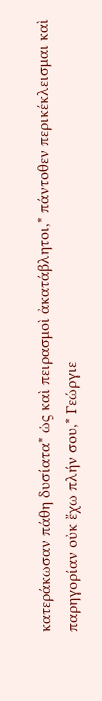κατεράκωσαν πάθη δυσίατα* ὡς καὶ πειρασμοὶ ἀκατάβλητοι,* πάντοθεν περικέκλεισμαι καὶ παρηγορίαν οὐκ ἔχω πλήν σου,* Γεώργιε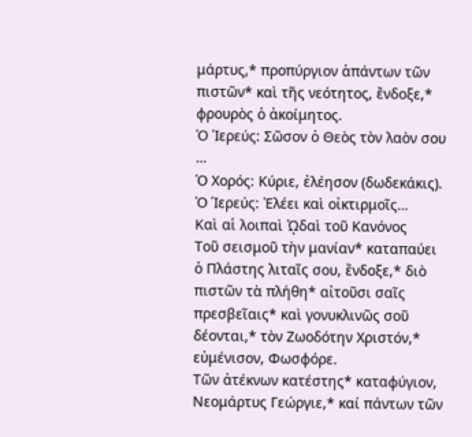μάρτυς,* προπύργιον ἁπάντων τῶν πιστῶν* καὶ τῆς νεότητος, ἔνδοξε,* φρουρὸς ὁ ἀκοίμητος.
Ὁ Ἱερεύς: Σῶσον ὁ Θεὸς τὸν λαὸν σου …
Ὁ Χορός: Κύριε, ἐλέησον (δωδεκάκις).
Ὁ Ἱερεύς: Ἐλέει καὶ οἰκτιρμοῖς…
Καὶ αἱ λοιπαὶ ᾨδαὶ τοῦ Κανόνος
Τοῦ σεισμοῦ τὴν μανίαν* καταπαύει ὁ Πλάστης λιταῖς σου, ἔνδοξε,* διὸ πιστῶν τὰ πλήθη* αἰτοῦσι σαῖς πρεσβεῖαις* καὶ γονυκλινῶς σοῦ δέονται,* τὸν Ζωοδότην Χριστόν,* εὐμένισον, Φωσφόρε.
Τῶν ἀτέκνων κατέστης* καταφύγιον, Νεομάρτυς Γεώργιε,* καί πάντων τῶν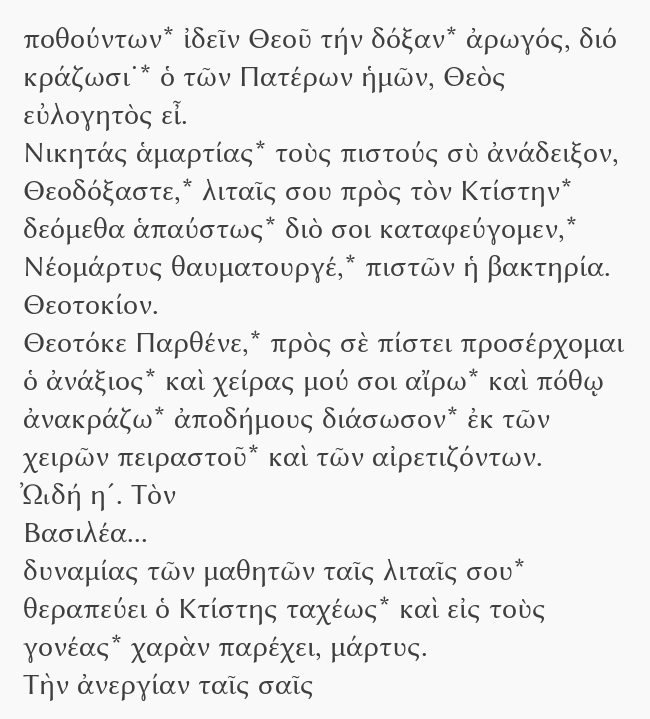ποθούντων* ἰδεῖν Θεοῦ τήν δόξαν* ἀρωγός, διό κράζωσι˙* ὁ τῶν Πατέρων ἡμῶν, Θεὸς εὐλογητὸς εἶ.
Νικητάς ἁμαρτίας* τοὺς πιστούς σὺ ἀνάδειξον, Θεοδόξαστε,* λιταῖς σου πρὸς τὸν Κτίστην* δεόμεθα ἁπαύστως* διὸ σοι καταφεύγομεν,* Νέομάρτυς θαυματουργέ,* πιστῶν ἡ βακτηρία.
Θεοτοκίον.
Θεοτόκε Παρθένε,* πρὸς σὲ πίστει προσέρχομαι ὁ ἀνάξιος* καὶ χείρας μού σοι αἴρω* καὶ πόθῳ ἀνακράζω* ἀποδήμους διάσωσον* ἐκ τῶν χειρῶν πειραστοῦ* καὶ τῶν αἰρετιζόντων.
ᾨδή η´. Τὸν
Βασιλέα...
δυναμίας τῶν μαθητῶν ταῖς λιταῖς σου* θεραπεύει ὁ Κτίστης ταχέως* καὶ εἰς τοὺς γονέας* χαρὰν παρέχει, μάρτυς.
Τὴν ἀνεργίαν ταῖς σαῖς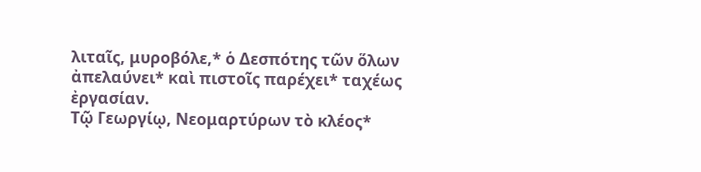λιταῖς, μυροβόλε,* ὁ Δεσπότης τῶν ὅλων ἀπελαύνει* καὶ πιστοῖς παρέχει* ταχέως ἐργασίαν.
Τῷ Γεωργίῳ, Νεομαρτύρων τὸ κλέος*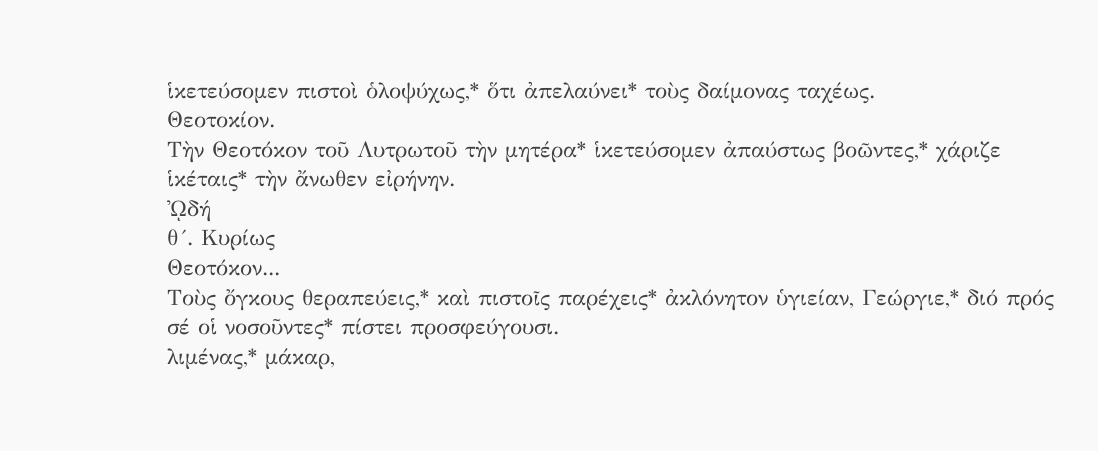ἱκετεύσομεν πιστοὶ ὁλοψύχως,* ὅτι ἀπελαύνει* τοὺς δαίμονας ταχέως.
Θεοτοκίον.
Τὴν Θεοτόκον τοῦ Λυτρωτοῦ τὴν μητέρα* ἱκετεύσομεν ἀπαύστως βοῶντες,* χάριζε ἱκέταις* τὴν ἄνωθεν εἰρήνην.
ᾨδή
θ´. Κυρίως
Θεοτόκον...
Τοὺς ὄγκους θεραπεύεις,* καὶ πιστοῖς παρέχεις* ἀκλόνητον ὑγιείαν, Γεώργιε,* διό πρός σέ οἱ νοσοῦντες* πίστει προσφεύγουσι.
λιμένας,* μάκαρ,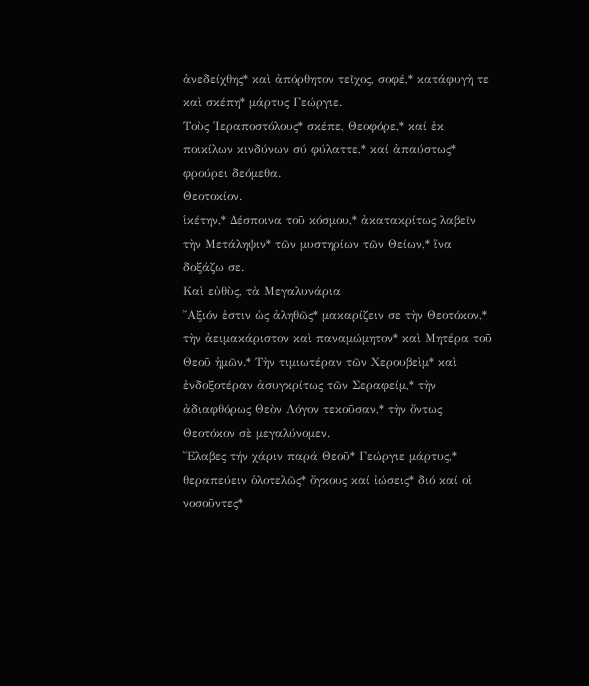ἀνεδείχθης* καὶ ἀπόρθητον τεῖχος, σοφέ,* κατάφυγὴ τε καὶ σκέπη* μάρτυς Γεώργιε.
Τοὺς ῾Ιεραποστόλους* σκέπε, Θεοφόρε,* καί ἐκ ποικίλων κινδύνων σύ φύλαττε,* καί ἀπαύστως* φρούρει δεόμεθα.
Θεοτοκίον.
ἱκέτην,* Δέσποινα τοῦ κόσμου,* ἀκατακρίτως λαβεῖν τὴν Μετάληψιν* τῶν μυστηρίων τῶν Θείων,* ἵνα δοξάζω σε.
Καὶ εὐθὺς, τὰ Μεγαλυνάρια
῎Αξιόν ἐστιν ὡς ἀληθῶς* μακαρίζειν σε τὴν Θεοτόκον,* τὴν ἀειμακάριστον καὶ παναμώμητον* καὶ Μητέρα τοῦ Θεοῦ ἡμῶν.* Τὴν τιμιωτέραν τῶν Χερουβεὶμ* καὶ ἐνδοξοτέραν ἀσυγκρίτως τῶν Σεραφείμ,* τὴν ἀδιαφθόρως Θεὸν Λόγον τεκοῦσαν,* τὴν ὄντως Θεοτόκον σὲ μεγαλύνομεν.
῎Ελαβες τήν χάριν παρά Θεοῦ* Γεώργιε μάρτυς,* θεραπεύειν ὁλοτελῶς* ὄγκους καί ἰώσεις* διό καί οἱ νοσοῦντες*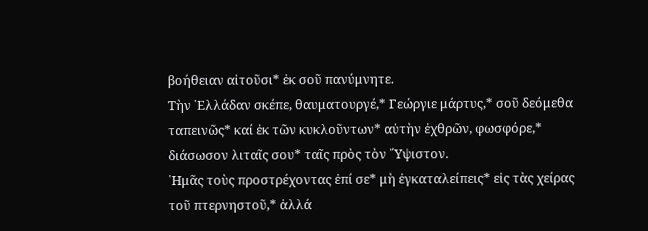βοήθειαν αἰτοῦσι* ἐκ σοῦ πανύμνητε.
Τὴν ῾Ελλάδαν σκέπε, θαυματουργέ,* Γεώργιε μάρτυς,* σοῦ δεόμεθα ταπεινῶς* καί ἐκ τῶν κυκλοῦντων* αὐτὴν ἐχθρῶν, φωσφόρε,* διάσωσον λιταῖς σου* ταῖς πρὸς τὸν ῞Υψιστον.
῾Ημᾶς τοὺς προστρέχοντας ἐπί σε* μὴ ἐγκαταλείπεις* εἰς τὰς χείρας τοῦ πτερνηστοῦ,* ἀλλά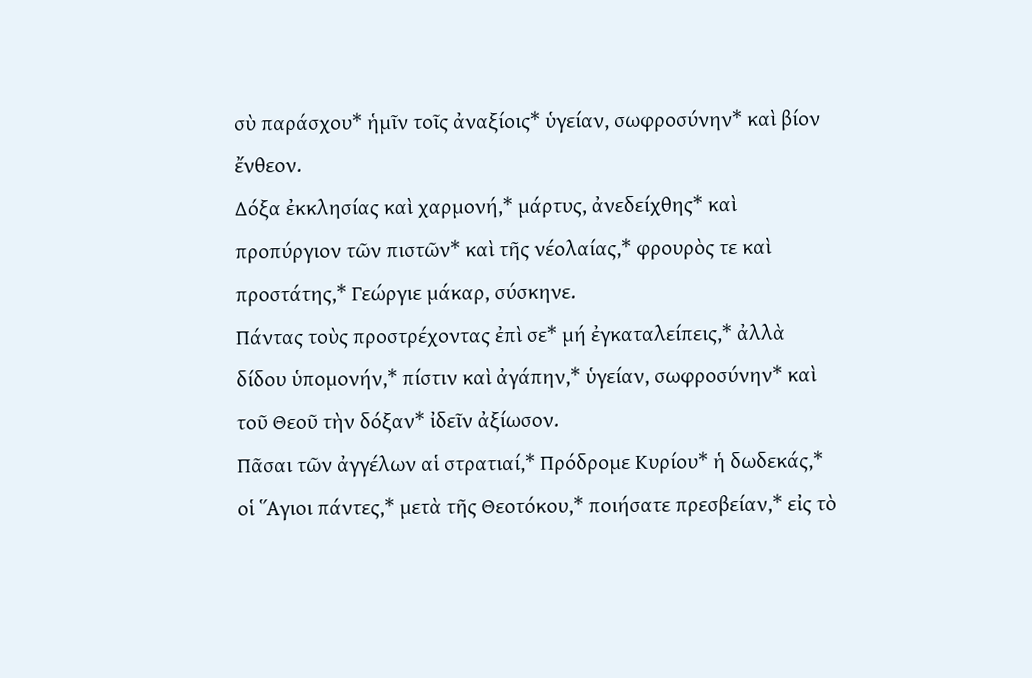σὺ παράσχου* ἡμῖν τοῖς ἀναξίοις* ὑγείαν, σωφροσύνην* καὶ βίον ἔνθεον.
Δόξα ἐκκλησίας καὶ χαρμονή,* μάρτυς, ἀνεδείχθης* καὶ προπύργιον τῶν πιστῶν* καὶ τῆς νέολαίας,* φρουρὸς τε καὶ προστάτης,* Γεώργιε μάκαρ, σύσκηνε.
Πάντας τοὺς προστρέχοντας ἐπὶ σε* μή ἐγκαταλείπεις,* ἀλλὰ δίδου ὑπομονήν,* πίστιν καὶ ἀγάπην,* ὑγείαν, σωφροσύνην* καὶ τοῦ Θεοῦ τὴν δόξαν* ἰδεῖν ἀξίωσον.
Πᾶσαι τῶν ἀγγέλων αἱ στρατιαί,* Πρόδρομε Κυρίου* ἡ δωδεκάς,* οἱ ῞Αγιοι πάντες,* μετὰ τῆς Θεοτόκου,* ποιήσατε πρεσβείαν,* εἰς τὸ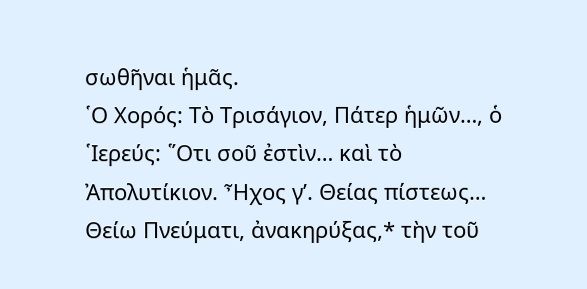σωθῆναι ἡμᾶς.
῾Ο Χορός: Τὸ Τρισάγιον, Πάτερ ἡμῶν…, ὁ ῾Ιερεύς: ῞Οτι σοῦ ἐστὶν… καὶ τὸ
Ἀπολυτίκιον. Ἦχος γ’. Θείας πίστεως…
Θείω Πνεύματι, ἀνακηρύξας,* τὴν τοῦ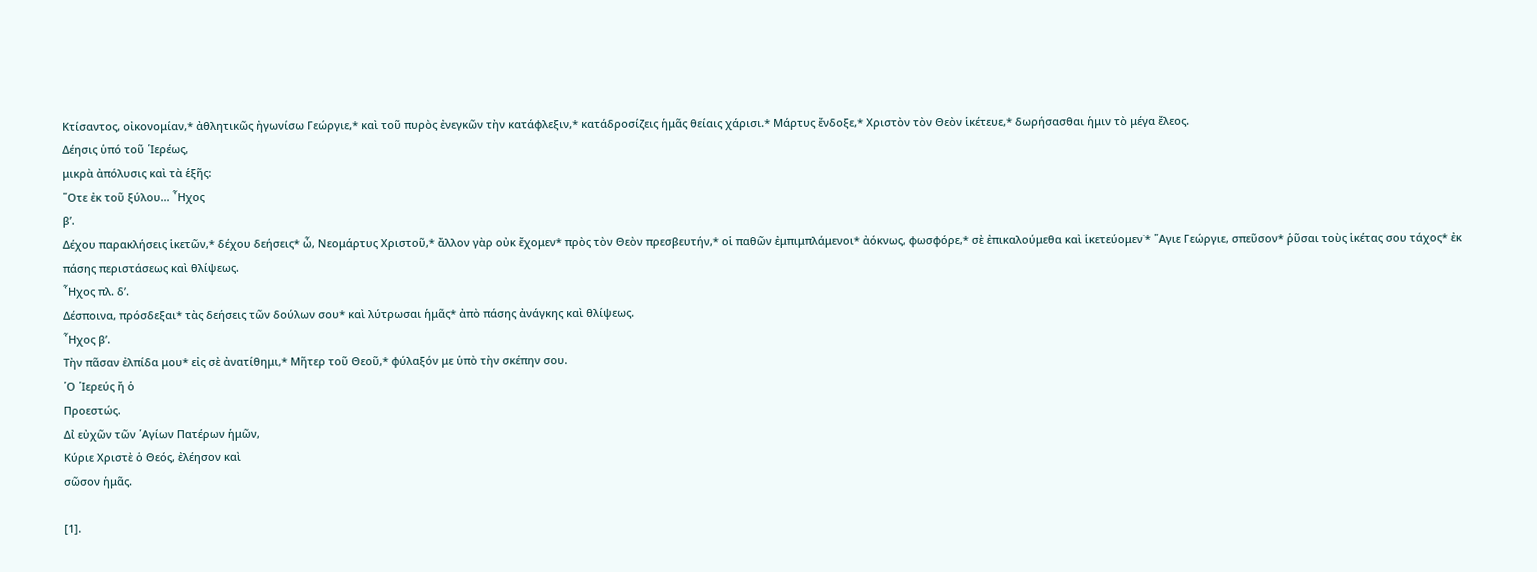Κτίσαντος, οἰκονομίαν,* ἀθλητικῶς ἠγωνίσω Γεώργιε,* καὶ τοῦ πυρὸς ἐνεγκῶν τὴν κατάφλεξιν,* κατάδροσίζεις ἡμᾶς θείαις χάρισι.* Μάρτυς ἔνδοξε,* Χριστὸν τὸν Θεὸν ἱκέτευε,* δωρήσασθαι ἡμιν τὸ μέγα ἔλεος.
Δέησις ὑπό τοῦ ῾Ιερέως,
μικρὰ ἀπόλυσις καὶ τὰ ἑξῆς:
῞Οτε ἐκ τοῦ ξύλου... ῏Ηχος
βʹ.
Δέχου παρακλήσεις ἱκετῶν,* δέχου δεήσεις* ὦ, Νεομάρτυς Χριστοῦ,* ἄλλον γὰρ οὐκ ἔχομεν* πρὸς τὸν Θεὸν πρεσβευτήν,* οἱ παθῶν ἐμπιμπλάμενοι* ἀόκνως, φωσφόρε,* σὲ ἐπικαλούμεθα καὶ ἱκετεύομεν˙* ῞Αγιε Γεώργιε, σπεῦσον* ῥῦσαι τοὺς ἱκέτας σου τάχος* ἐκ πάσης περιστάσεως καὶ θλίψεως.
῏Ηχος πλ. δʹ.
Δέσποινα, πρόσδεξαι* τὰς δεήσεις τῶν δούλων σου* καὶ λύτρωσαι ἡμᾶς* ἀπὸ πάσης ἀνάγκης καὶ θλίψεως.
῏Ηχος βʹ.
Τὴν πᾶσαν ἐλπίδα μου* εἰς σὲ ἀνατίθημι,* Μῆτερ τοῦ Θεοῦ,* φύλαξόν με ὑπὸ τὴν σκέπην σου.
῾Ο ῾Ιερεύς ἤ ὁ
Προεστώς.
Δι̉ εὐχῶν τῶν ῾Αγίων Πατέρων ἡμῶν,
Κύριε Χριστὲ ὁ Θεός, ἐλέησον καὶ
σῶσον ἡμᾶς.

[1].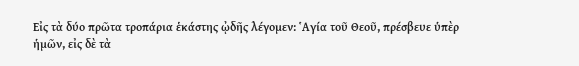Εἰς τὰ δύο πρῶτα τροπάρια ἑκάστης ᾠδῆς λέγομεν: ῾Αγία τοῦ Θεοῦ, πρέσβευε ὑπὲρ
ἡμῶν, εἰς δὲ τὰ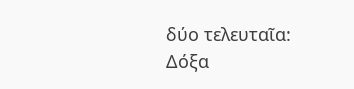δύο τελευταῖα: Δόξα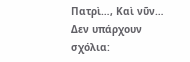Πατρὶ…, Καὶ νῦν…
Δεν υπάρχουν σχόλια: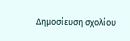Δημοσίευση σχολίου